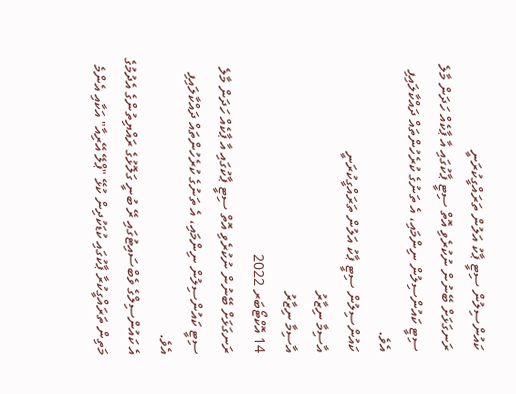ކައުންސިލުން ސިޓީ ޕާކު އަލުން ތަރައްގީކުރަނީ
ރަނގަޅަށް ބޭނުން ނުކުރެވި އޮތް ސިޓީ ޕާކުގައި އާ ޕާކެއް ހަދަން މާލެ ސިޓީ ކައުންސިލުން ނިންމައި، އެ ތަނުގެ ކުރެހުންތައް ދައްކާލައިފި އެވެ.
ކައުންސިލުން ސިޓީ ޕާކު އަލުން ތަރައްގީކުރަނީ
އާސިމާ ނިޒާރު
އާސިމާ ނިޒާރު
14 އޮކްޓޯބަރ 2022
ރަނގަޅަށް ބޭނުން ނުކުރެވި އޮތް ސިޓީ ޕާކުގައި އާ ޕާކެއް ހަދަން މާލެ ސިޓީ ކައުންސިލުން ނިންމައި، އެ ތަނުގެ ކުރެހުންތައް ދައްކާލައިފި އެވެ.
އެ ކައުންސިލްގެ ވެބްސައިޓުގައި ރޭ ބުނީ ގަލޮޅުގެ ރައްޔިތުންގެ އެދުމުގެ މަތިން ތަރައްގީކުރާ ޕާކުގައި ކުޑަކުދިން ކުޅޭ "ޕްލޭ އޭރިއާ" އަކާއި އެންމެ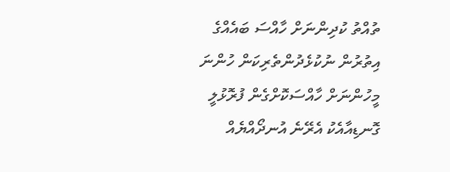ތުއްތު ކުދިންނަށް ހާއްސަ ބައެއްގެ އިތުރުން ނުކުޅެދުންތެރިކަން ހުންނަ މީހުންނަށް ހާއްސަކޮށްގެން ފުރޮޅުލީ ގޮނޑިއާއެކު އެރޭނެ އުނދޯއްޔެއް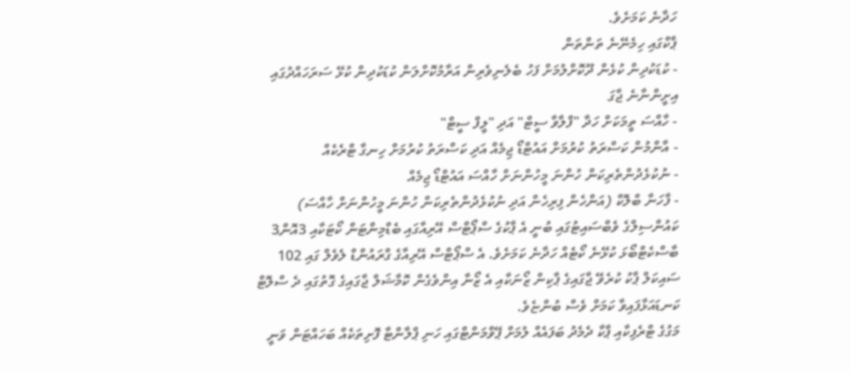ހަދާނެ ކަމަށެވެ.
ޕާކްގައި ހިމެނޭނެ ތަންތަން
- ކުޑަކުދިން ކުޅެން ދޫކޮށްލުމަށް ފަހު ބެލެނިވެރިން އަރާމުކޮށްލަން ކުޑަކުދިން ކުޅޭ ސަރަހައްދުގައި އިށީންނާނެ ޖާގަ
- ހާއްސަ ތީމަކަށް ހަދާ "ފްލާވާ ސީޓް" އަދި "ލީފް ސީޓް"
- އާންމުން ކަސްރަތު ކުރުމަށް އައުޓްޑޯ ޖިމެއް އަދި ކަސްރަތު ކުރުމަށް ހިނގާ ޓްރެކެއް
- ނުކުޅެދުންތެރިކަން ހުންނަ މީހުންނަށް ހާއްސަ އައުޓްޑޯ ޖިމެއް
- ފާހަނާ ބްލޮކް (އަންހެން ފިރިހެން އަދި ނުކުޅެދުންތެރިކަން ހުންނަ މީހުންނަށް ހާއްސަ)
ކައުންސިލްގެ ވެބްސައިޓުގައި ބުނީ އެ ޕާކުގެ ސްޕޯޓްސް އޭރިއާގައި ބެޑްމިންޓަން ކޯޓަކާއި 3އޮން3 ބާސްކެޓްބޯޅަ ކުޅޭނެ ކޯޓެއް ހަދާނެ ކަމަށެވެ. އެ ސްޕޯޓްސް އޭރިއާގެ ގްރައުންޑް ލެވެލް ގައި 102 ސައިކަލް ޕާކު ކުރެވޭ ޖާގައިގެ ޕާކިން ޒޯނަކާއި އެ ޒޯނާ އިންވެގެން ކޮމާޝަލް ޖާގައިގެ ގޮތުގައި ދެ ސްލޮޓް ކަނޑައަޅާފައިވާ ކަމަށް ވެސް ބުންޏެވެ.
މަގުގެ ޓްރެފިކާއި ޕާކާ ދެމެދު ބަފައެއް ލުމަށް ޕޭވްމަންޓްގައި ހަނި ޕްލާންޓާ ފޮށިތަކެއް ބަހައްޓަން ވަނީ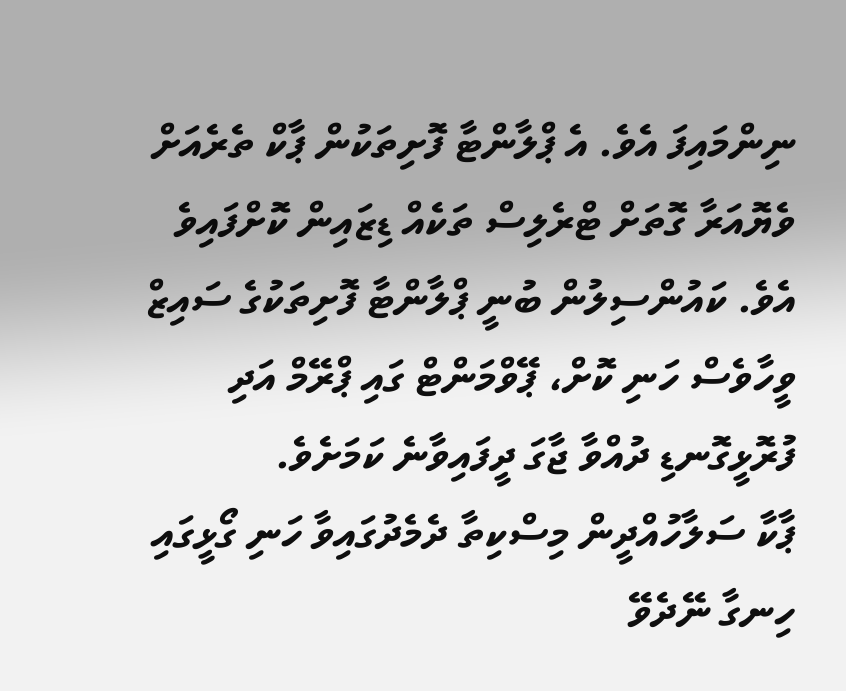ނިންމައިފަ އެވެ. އެ ޕްލާންޓާ ފޮށިތަކުން ޕާކް ތެރެއަށް ވެޔޮއަރާ ގޮތަށް ޓްރެލިސް ތަކެއް ޑިޒައިން ކޮށްފައިވެ އެވެ. ކައުންސިލުން ބުނީ ޕްލާންޓާ ފޮށިތަކުގެ ސައިޒް ވީހާވެސް ހަނި ކޮށް، ޕޭވްމަންޓް ގައި ޕްރޭމް އަދި ފުރޮޅީގޮނޑި ދުއްވާ ޖާގަ ދީފައިވާނެ ކަމަށެވެ.
ޕާކާ ސަލާހުއްދީން މިސްކިތާ ދެމެދުގައިވާ ހަނި ގޯޅީގައި ހިނގާ ނޭދެވޭ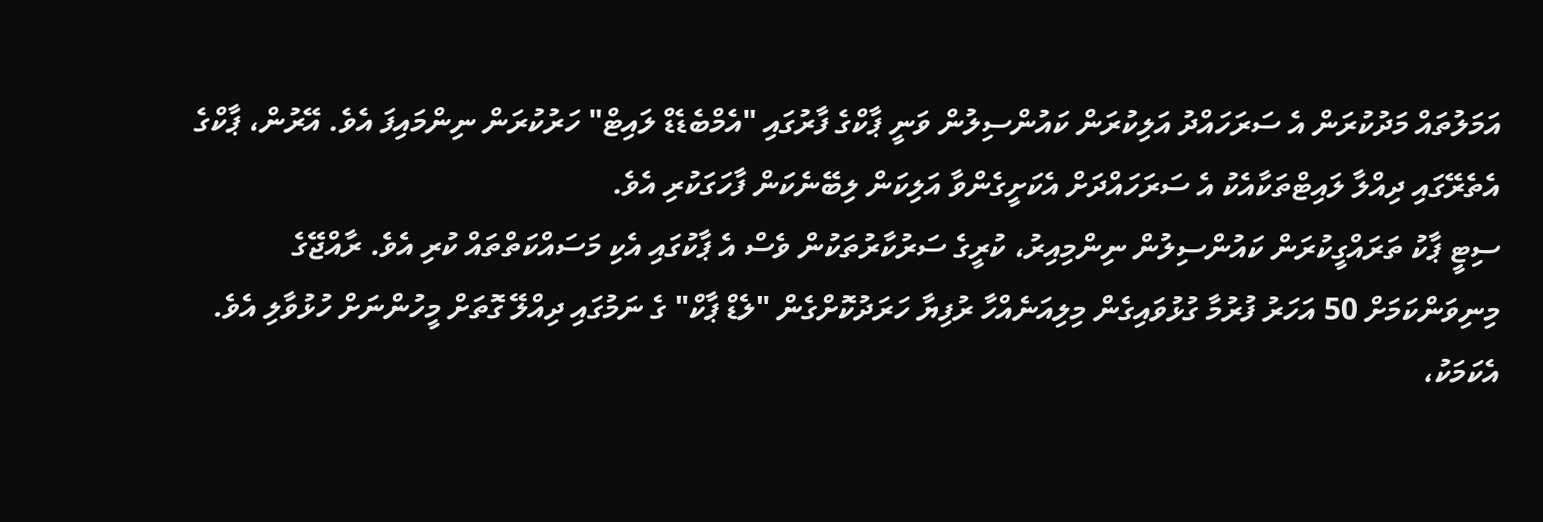އަމަލުތައް މަދުކުރަން އެ ސަރަހައްދު އަލިކުރަން ކައުންސިލުން ވަނީ ޕާކްގެ ފާރުގައި "އެމްބެޑެޑް ލައިޓް" ހަރުކުރަން ނިންމައިފަ އެވެ. އޭރުން، ޕާކްގެ އެތެރޭގައި ދިއްލާ ލައިޓްތަކާއެކު އެ ސަރަހައްދަށް އެކަށީގެންވާ އަލިކަން ލިބޭނެކަން ފާހަގަކުރި އެވެ.
ސިޓީ ޕާކު ތަރައްގީކުރަން ކައުންސިލުން ނިންމިއިރު، ކުރީގެ ސަރުކާރުތަކުން ވެސް އެ ޕާކުގައި އެކި މަސައްކަތްތައް ކުރި އެވެ. ރާއްޖޭގެ މިނިވަންކަމަށް 50 އަހަރު ފުރުމާ ގުޅުވައިގެން މިލިއަނެއްހާ ރުފިޔާ ހަރަދުކޮށްގެން "ލެޑް ޕާކް" ގެ ނަމުގައި ދިއްލޭ ގޮތަށް މީހުންނަށް ހުޅުވާލި އެވެ. އެކަމަކު،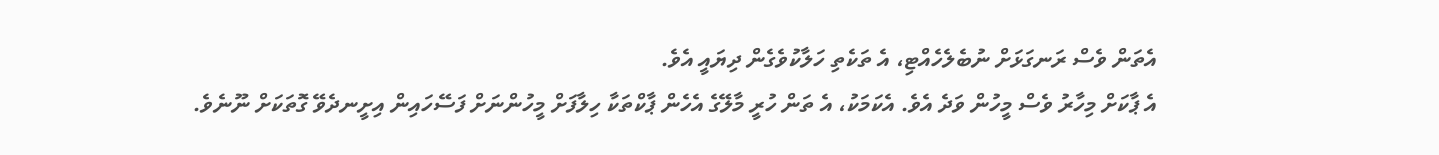އެތަން ވެސް ރަނގަޅަށް ނުބެލެހެއްޓި، އެ ތަކެތި ހަލާކުވެގެން ދިޔައީ އެވެ.
އެ ޕާކަށް މިހާރު ވެސް މީހުން ވަދެ އެވެ. އެކަމަކު، އެ ތަން ހުރީ މާލޭގެ އެހެން ޕާކްތަކާ ހިލާފަށް މީހުންނަށް ފަސޭހައިން އިށީނދެވޭ ގޮތަކަށް ނޫނެވެ.